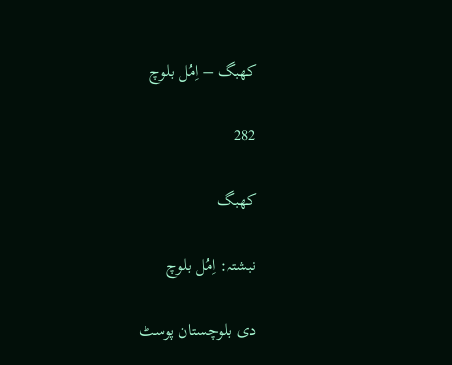کھبگ – اِمُل بلوچ

282

کھبگ

نبشتہ: اِمُل بلوچ

دی بلوچستان پوسٹ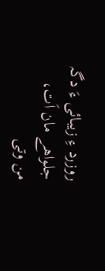روزرد ءِ زیبائی ءَ دگہ جلواھے مان اَت، من وتی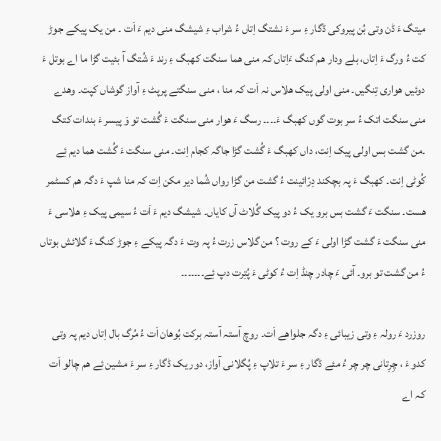میتگ ءَ ڈن وتی بُن پیروکی ڈگار ءِ سر ءَ نشتگ اِتاں ءُ شراب ءِ شیشگ منی دیم ءَ اَت ۔ من یک پیکے جوڑ کت ءُ ورگ ءَ اِتاں، بلے ودار ھم کنگ ءَاِتاں کہ منی ھما سنگت کھبگ ءِ رند ءَ شُتگ آ بئیت گڑا ما اے بوتل ءَ دوئیں ھواری تِنگیں۔ منی اولی پیک ھلاس نہ اَت کہ منا ، منی سنگتے پرپٹ ءِ آواز گوشاں کپت۔ وھدے منی سنگت اتک ءُ سر بوت گوں کھبگ ءَ۔۔۔۔ رسگ ءَ ھوار منی سنگت ءَ گُشت تو وَ پیسر ءَ بندات کتگ ۔من گشت بس اولی پیک اِنت، داں کھبگ ءَ گُشت گڑا جاگہ کجام اِنت۔ منی سنگت ءَ گُشت ھما دیم ئِے کُوٹی اِنت۔ کھبگ ءَ پہ بچکند دِرّائینت ءُ گشت من گڑا رواں شُما دیر مکن اِت کہ منا شپ ءَ دگہ ھم کسٹمر ھست۔ سنگت ءَ گشت بس برو یک ءُ دو پیک گُلاٹ آں کایاں۔ شیشگ دیم ءَ اَت ءُ سیمی پیک ءِ ھلاسی ءَ منی سنگت ءَ گشت گڑا اولی ءَ کے روت ؟ من گلاس زرت ءُ پہ وت ءَ دگہ پیکے ءِ جوڑ کنگ ءَ گلائش بوتاں ءُ من گشت تو برو۔ آئی ءَ چادر چنڈ اِت ءُ کوٹی ءَ پُتِرت دپ ئِے۔۔۔۔۔۔۔

روزرد ءَ رولہ ءِ وتی زیبائی ءِ دگہ جلواھے اَت۔ روچ آستہ آستہ برکت بُوھان اَت ءُ مُرگ بال اِتاں دیم پہ وتی کدو ءَ ، چِرِتانی چر چر ءُ مئے ڈگار ءِ سر ءَ تلاپ ءِ پُگلانی آواز، دور یک ڈگار ءِ سر ءَ مشین ئِے ھم چالو اَت کہ اے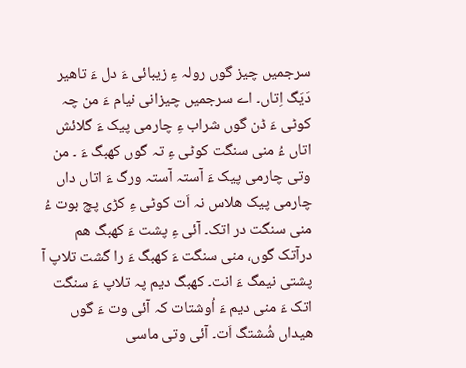سرجمیں چیز گوں رولہ ءِ زیبائی ءَ دل ءَ تاھیر دَیَگ اِتاں۔ اے سرجمیں چیزانی نیام ءَ من چہ کوٹی ءَ ڈن گوں شراب ءِ چارمی پیک ءَ گلائش اتاں ءُ منی سنگت کوٹی ءِ تہ گوں کھبگ ءَ ۔ من وتی چارمی پیک ءَ آستہ آستہ ورگ ءَ اتاں داں چارمی پیک ھلاس نہ اَت کوٹی ءِ کڑی پچ بوت ءُ منی سنگت در اتک۔ آئی ءِ پشت ءَ کھبگ ھم درآتک گوں، منی سنگت ءَ کھبگ ءَ را گشت تلاپ آ پشتی نیمگ ءَ انت۔ کھبگ دیم پہ تلاپ ءَ سنگت اتک ءَ منی دیم ءَ اُوشتات کہ آئی وت ءَ گوں ھیداں شُشتگ اَت۔ آئی وتی ماسی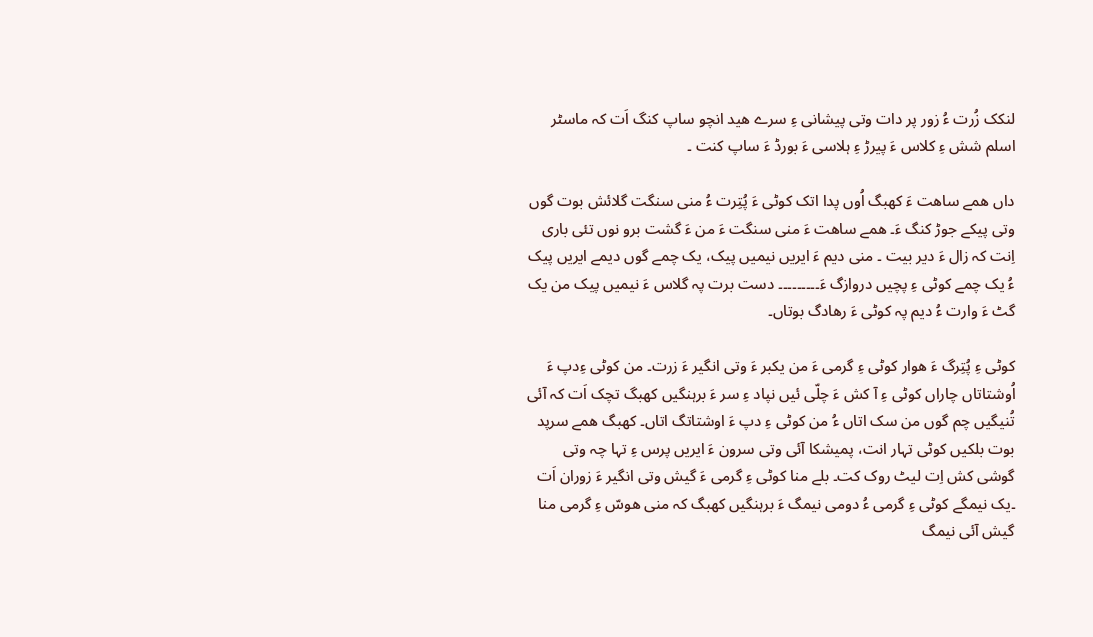لنکک زُرت ءُ زور پر دات وتی پیشانی ءِ سرے ھید انچو ساپ کنگ اَت کہ ماسٹر اسلم شش ءِ کلاس ءَ پیرڑ ءِ ہلاسی ءَ بورڈ ءَ ساپ کنت ۔

داں ھمے ساھت ءَ کھبگ اُوں پدا اتک کوٹی ءَ پُتِرت ءُ منی سنگت گلائش بوت گوں وتی پیکے جوڑ کنگ ءَ۔ ھمے ساھت ءَ منی سنگت ءَ من ءَ گشت برو نوں تئی باری اِنت کہ زال ءَ دیر بیت ۔ منی دیم ءَ ایریں نیمیں پیک، یک چمے گوں دیمے ایریں پیک ءُ یک چمے کوٹی ءِ پچیں دروازگ ءَ۔۔۔۔۔۔۔۔۔ دست برت پہ گلاس ءَ نیمیں پیک من یک گٹ ءَ وارت ءُ دیم پہ کوٹی ءَ رھادگ بوتاں۔

کوٹی ءِ پُتِرگ ءَ ھوار کوٹی ءِ گرمی ءَ من یکبر ءَ وتی انگیر ءَ زرت۔ من کوٹی ءِدپ ءَ اُوشتاتاں چاراں کوٹی ءِ آ کش ءَ چلّی ئیں نپاد ءِ سر ءَ برہنگیں کھبگ تچک اَت کہ آئی تُنیگیں چم گوں من سک اتاں ءُ من کوٹی ءِ دپ ءَ اوشتاتگ اتاں۔ کھبگ ھمے سرپد بوت بلکیں کوٹی تہار انت، پمیشکا آئی وتی سرون ءَ ایریں پرس ءِ تہا چہ وتی گوشی کش اِت لیٹ روک کت۔ بلے منا کوٹی ءِ گرمی ءَ گیش وتی انگیر ءَ زوران اَت ۔یک نیمگے کوٹی ءِ گرمی ءُ دومی نیمگ ءَ برہنگیں کھبگ کہ منی ھوسّ ءِ گرمی منا گیش آئی نیمگ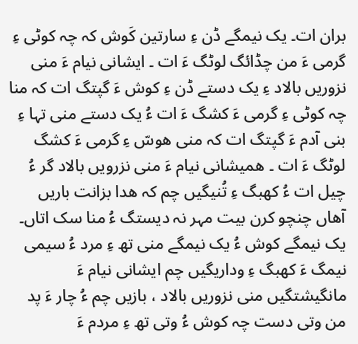بران ات۔ یک نیمگے ڈن ءِ سارتین کَوش کہ چہ کوٹی ءِ گرمی ءَ من چڈائگ لوٹگ ءَ ات ۔ ایشانی نیام ءَ منی نزوریں بالاد ءِ یک دستے ڈن ءِ کوش ءَ گپتگ ات کہ منا چہ کوٹی ءِ گرمی ءَ کشگ ءَ ات ءُ یک دستے منی تہا ءِ بنی آدم ءَ گپتگ ات کہ منی ھوسّ ءِ گرمی ءَ کشگ لوٹگ ءَ ات ۔ ھمیشانی نیام ءَ منی نزرویں بالاد گر ءُ چیل ات ءُ کھبگ ءِ تُنیگیں چم کہ ھدا بزانت باریں آھاں چنچو کرن بیت مہر نہ دیستگ ءُ منا سک اتاں۔ یک نیمگے کوش ءُ یک نیمگے منی تھ ءِ مرد ءُ سیمی نیمگ ءَ کھبگ ءِ وداریگیں چم ایشانی نیام ءَ مانگیشتگیں منی نزوریں بالاد ، بازیں چم ءُ چار ءَ پد من وتی دست چہ کوش ءُ وتی تھ ءِ مردم ءَ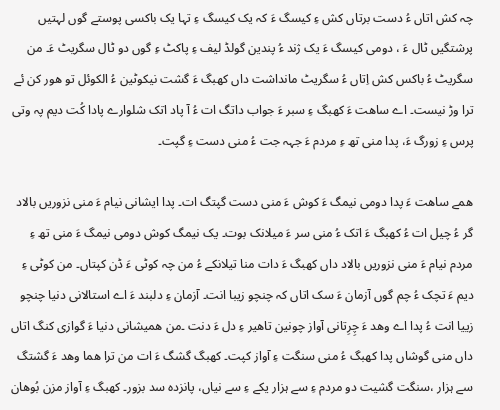چہ کش اتاں ءُ دست برتاں کش ءِ کیسگ ءَ کہ یک کیسگ ءِ تہا یک باکسی پوستے گوں لہتیں پرشتگیں ٹال ءَ ، دومی کیسگ ءَ یک ژند ءُ پندین گولڈ لیف ءِ پاکٹ ءِ گوں دو ٹال سگریٹ ءَ۔ من سگریٹ ءُ باکس کش اِتاں ءُ سگریٹ مانداشت داں کھبگ ءَ گشت نیکوٹین ءُ الکوئل تو ھور کن ئے ترا وڑ نیست۔ اے ساھت ءَ کھبگ ءِ سبر ءَ جواب داتگ ات ءُ آ پاد اتک شلوارے پادا کُت دیم پہ وتی پرس ءِ زورگ ءَ، پدا منی تھ ءِ مردم ءَ جہہ جت ءُ منی دست ءِ گپت۔

ھمے ساھت ءَ پدا دومی نیمگ ءَ کوش ءَ منی دست گپتگ ات۔ پدا ایشانی نیام ءَ منی نزوریں بالاد گر ءُ چیل ات ءُ کھبگ ءَ اتک ءُ منی سر ءَ میلانک بوت۔ یک نیمگ کوش دومی نیمگ ءَ منی تھ ءِ مردم نیام ءَ منی نزوریں بالاد داں کھبگ ءَ دات منا تیلانکے ءُ من چہ کوٹی ءَ ڈن کپتاں۔ من کوٹی ءِ دیم ءَ تچک ءُ چم گوں آزمان ءَ سک اتاں کہ چنچو زیبا انت۔ آزمان ءِ دلبند ءَ اے استالانی دنیا چنچو زییا انت ءُ پدا اے وھد ءَ چِرِتانی آواز چونین تاھیر ءِ دل ءَ دنت ۔من ھمیشانی دنیا ءَ گوازی کنگ اتاں داں منی گوشاں پدا کھبگ ءُ منی سنگت ءِ آواز کپت۔ کھبگ گشگ ءَ ات من ترا ھما وھد ءَ گشتگ سے ہزار ،سنگت گشیت دو مردم ءِ سے ہزار یکے ءِ سے نیاں، پانزدہ سد بزور۔ کھبگ ءِ آواز مزن بُوھان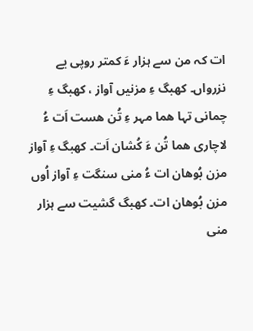ات کہ من سے ہزار ءَ کمتر روپی یے نزرواں۔ کھبگ ءِ مزنیں آواز ، کھبگ ءِ چمانی تہا ھما مہر ءِ تُن ھست اَت ءُ لاچاری ھما تُن ءَ کُشان اَت۔ کھبگ ءِ آواز مزن بُوھان ات ءُ منی سنگت ءِ آواز اُوں مزن بُوھان ات۔ کھبگ گشیت سے ہزار منی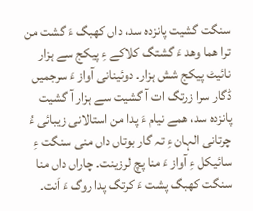سنگت گشیت پانزدہ سد، داں کھبگ ءَ گشت من ترا ھما وھد ءَ گشتگ کلاکے ءِ پیکج سے ہزار نائیٹ پیکج شش ہزار۔ دوئینانی آواز ءَ سرجمیں ڈگار سرا زرتگ ات آ گشیت سے ہزار آ گشیت پانزدہ سد، ھمے نیام ءَ پدا من استالانی زیبائی ءُ چرتانی الہان ءِ تہ گار بوتاں داں منی سنگت ءِ سائیکل ءِ آواز ءَ منا پچ لرزینت۔ چاراں داں منا سنگت کھبگ پشت ءَ کرتگ پدا روگ ءَ اَنت۔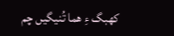کھبگ ءِ ھما تُنیگیں چم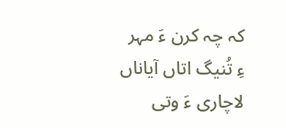کہ چہ کرن ءَ مہر ءِ تُنیگ اتاں آیاناں لاچاری ءَ وتی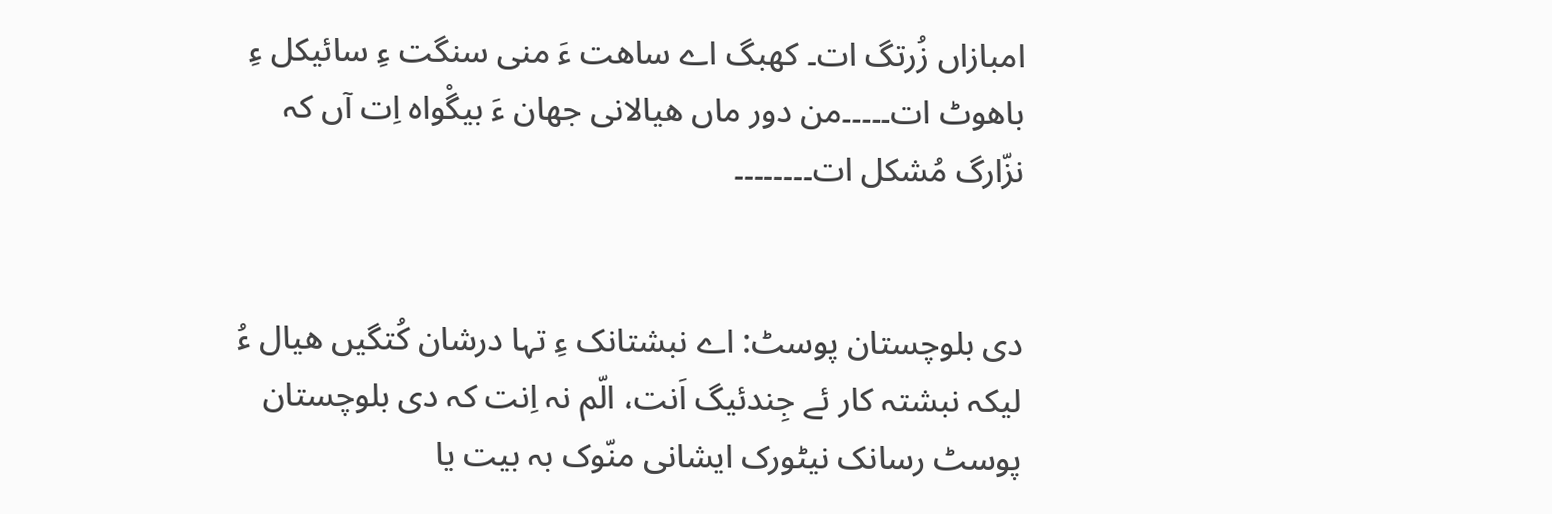امبازاں زُرتگ ات۔ کھبگ اے ساھت ءَ منی سنگت ءِ سائیکل ءِ باھوٹ ات۔۔۔۔۔من دور ماں ھیالانی جھان ءَ بیگْواہ اِت آں کہ نزّارگ مُشکل ات۔۔۔۔۔۔۔۔


دی بلوچستان پوسٹ: اے نبشتانک ءِ تہا درشان کُتگیں ھیال ءُ لیکہ نبشتہ کار ئے جِندئیگ اَنت، الّم نہ اِنت کہ دی بلوچستان پوسٹ رسانک نیٹورک ایشانی منّوک بہ بیت یا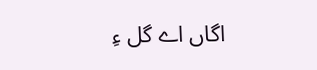اگاں اے گل ءِ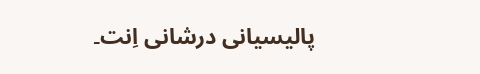پالیسیانی درشانی اِنت۔